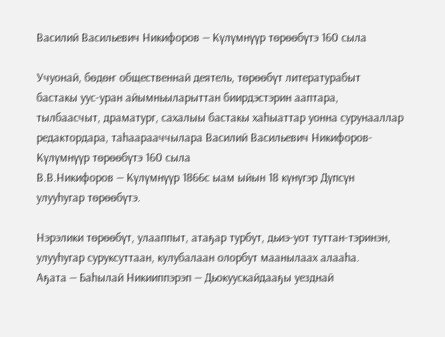Василий Васильевич Никифоров — Күлүмнүүр төрөөбүтэ 160 сыла

Учуонай, бөдөҥ общественнай деятель, төрөөбүт литературабыт бастакы уус-уран айымньыларыттан биирдэстэрин ааптара, тылбаасчыт, драматург, сахалыы бастакы хаһыаттар уонна сурунааллар редактордара, таһаарааччылара Василий Васильевич Никифоров- Күлүмнүүр төрөөбүтэ 160 сыла
В.В.Никифоров — Күлүмнүүр 1866с ыам ыйын 18 күнүгэр Дүпсүн улууһугар төрөөбүтэ.

Нэрэлики төрөөбүт, улааппыт, атаҕар турбут, дьиэ-уот туттан-тэринэн, улууһугар суруксуттаан, кулубалаан олорбут маанылаах алааһа.
Аҕата — Баһылай Никииппэрэп — Дьокуускайдааҕы уезднай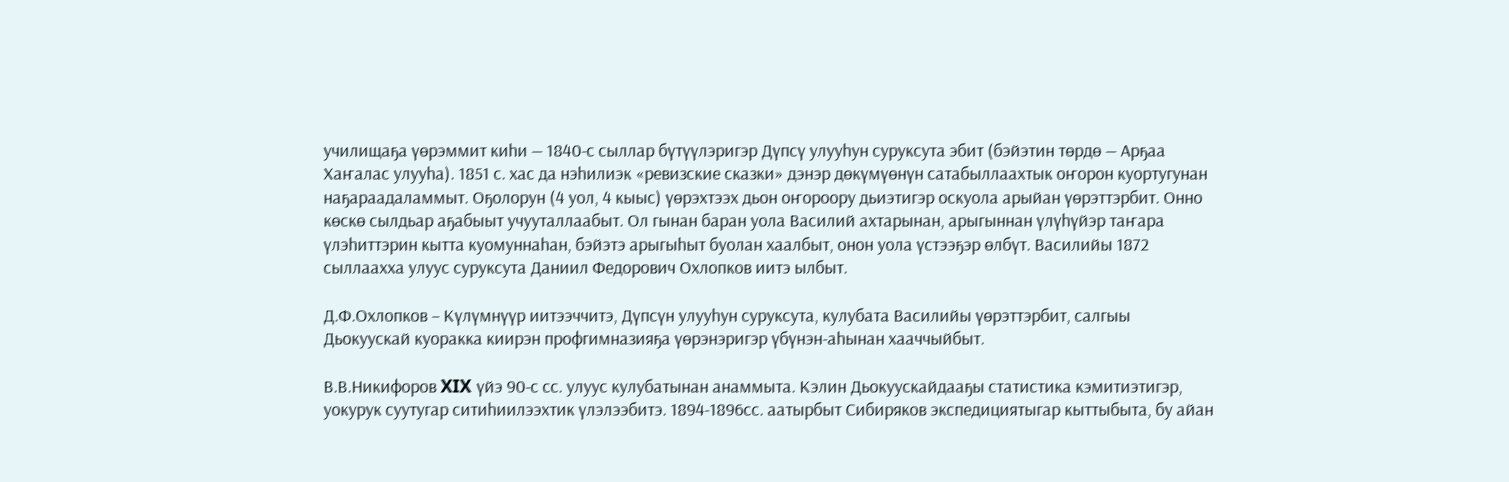училищаҕа үөрэммит киһи — 1840-с сыллар бүтүүлэригэр Дүпсү улууһун суруксута эбит (бэйэтин төрдө — Арҕаа Хаҥалас улууһа). 1851 с. хас да нэһилиэк «ревизские сказки» дэнэр дөкүмүөнүн сатабыллаахтык оҥорон куортугунан наҕараадаламмыт. Оҕолорун (4 уол, 4 кыыс) үөрэхтээх дьон оҥороору дьиэтигэр оскуола арыйан үөрэттэрбит. Онно көскө сылдьар аҕабыыт учууталлаабыт. Ол гынан баран уола Василий ахтарынан, арыгыннан үлүһүйэр таҥара үлэһиттэрин кытта куомуннаһан, бэйэтэ арыгыһыт буолан хаалбыт, онон уола үстээҕэр өлбүт. Василийы 1872 сыллаахха улуус суруксута Даниил Федорович Охлопков иитэ ылбыт.

Д.Ф.Охлопков – Күлүмнүүр иитээччитэ, Дүпсүн улууһун суруксута, кулубата Василийы үөрэттэрбит, салгыы Дьокуускай куоракка киирэн профгимназияҕа үөрэнэригэр үбүнэн-аһынан хааччыйбыт.

В.В.Никифоров XIX үйэ 90-с сс. улуус кулубатынан анаммыта. Кэлин Дьокуускайдааҕы статистика кэмитиэтигэр, уокурук суутугар ситиһиилээхтик үлэлээбитэ. 1894-1896сс. аатырбыт Сибиряков экспедициятыгар кыттыбыта, бу айан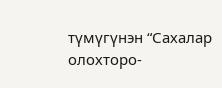түмүгүнэн “Сахалар олохторо-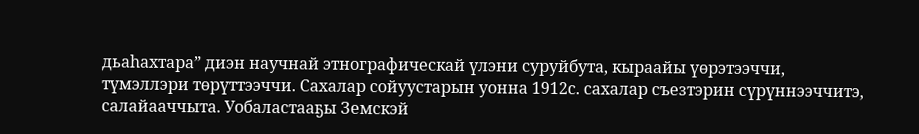дьаһахтара” диэн научнай этнографическай үлэни суруйбута, кыраайы үөрэтээччи, түмэллэри төрүттээччи. Сахалар сойуустарын уонна 1912с. сахалар съезтэрин сүрүннээччитэ, салайааччыта. Уобаластааҕы Земскэй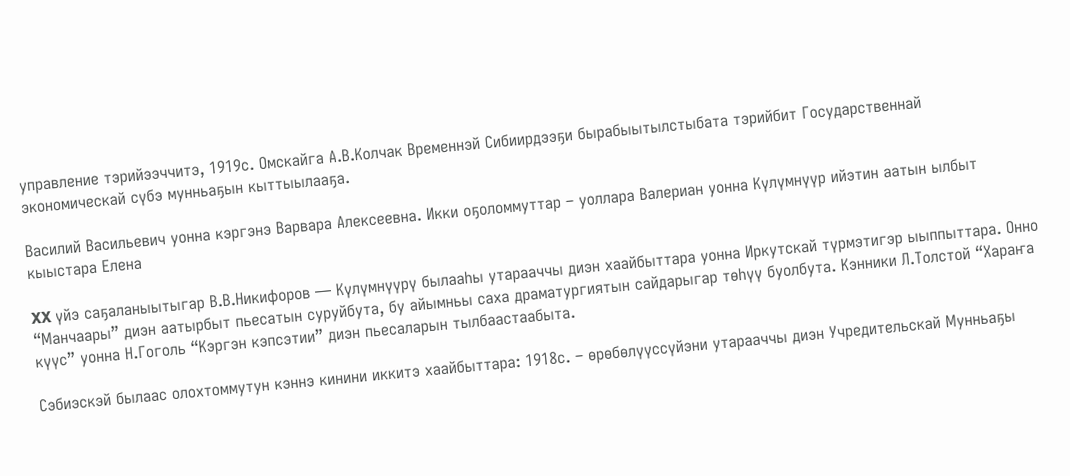управление тэрийээччитэ, 1919с. Омскайга А.В.Колчак Временнэй Сибиирдээҕи бырабыытылстыбата тэрийбит Государственнай экономическай сүбэ мунньаҕын кыттыылааҕа.

Василий Васильевич уонна кэргэнэ Варвара Алексеевна. Икки оҕоломмуттар – уоллара Валериан уонна Күлүмнүүр ийэтин аатын ылбыт кыыстара Елена

XX үйэ саҕаланыытыгар В.В.Никифоров — Күлүмнүүрү былааһы утарааччы диэн хаайбыттара уонна Иркутскай түрмэтигэр ыыппыттара. Онно “Манчаары” диэн аатырбыт пьесатын суруйбута, бу айымньы саха драматургиятын сайдарыгар төһүү буолбута. Кэнники Л.Толстой “Хараҥа күүс” уонна Н.Гоголь “Кэргэн кэпсэтии” диэн пьесаларын тылбаастаабыта.

Сэбиэскэй былаас олохтоммутун кэннэ кинини иккитэ хаайбыттара: 1918с. – өрөбөлүүссүйэни утарааччы диэн Учредительскай Мунньаҕы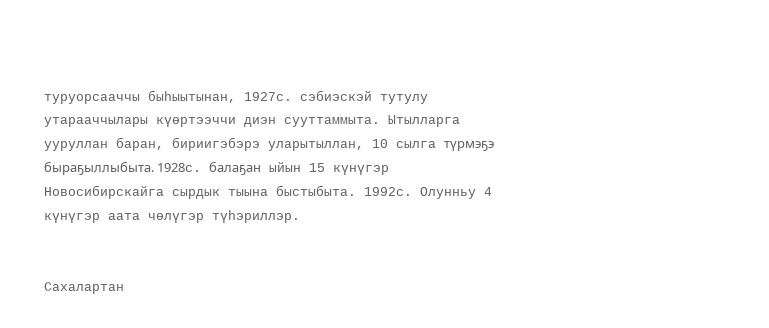туруорсааччы быһыытынан, 1927с. сэбиэскэй тутулу утарааччылары күөртээччи диэн сууттаммыта. Ытылларга ууруллан баран, бириигэбэрэ уларытыллан, 10 сылга түрмэҕэ быраҕыллыбыта. 1928с. балаҕан ыйын 15 күнүгэр Новосибирскайга сырдык тыына быстыбыта. 1992с. Олунньу 4 күнүгэр аата чөлүгэр түһэриллэр.


Сахалартан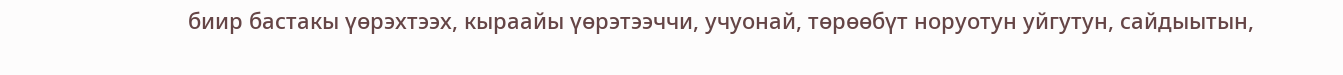биир бастакы үөрэхтээх, кыраайы үөрэтээччи, учуонай, төрөөбүт норуотун уйгутун, сайдыытын,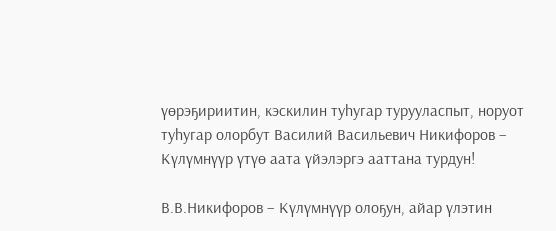үөрэҕириитин, кэскилин туһугар турууласпыт, норуот туһугар олорбут Василий Васильевич Никифоров – Күлүмнүүр үтүө аата үйэлэргэ ааттана турдун!

В.В.Никифоров – Күлүмнүүр олоҕун, айар үлэтин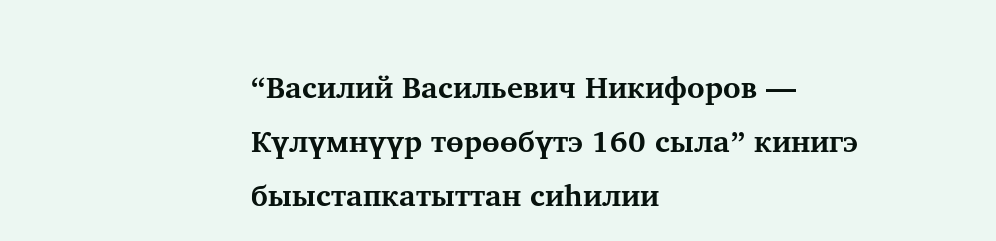“Василий Васильевич Никифоров — Күлүмнүүр төрөөбүтэ 160 сыла” кинигэ быыстапкатыттан сиһилии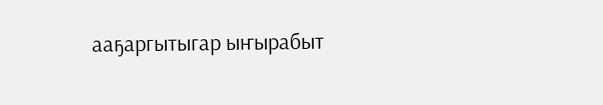ааҕаргытыгар ыҥырабыт